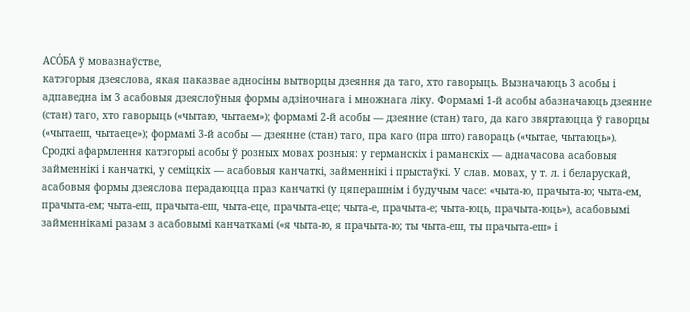АСО́БА ў мовазнаўстве,
катэгорыя дзеяслова, якая паказвае адносіны вытворцы дзеяння да таго, хто гаворыць. Вызначаюць 3 асобы і адпаведна ім 3 асабовыя дзеяслоўныя формы адзіночнага і множнага ліку. Формамі 1-й асобы абазначаюць дзеянне (стан) таго, хто гаворыць («чытаю, чытаем»); формамі 2-й асобы — дзеянне (стан) таго, да каго звяртаюцца ў гаворцы («чытаеш, чытаеце»); формамі 3-й асобы — дзеянне (стан) таго, пра каго (пра што) гавораць («чытае, чытаюць»).
Сродкі афармлення катэгорыі асобы ў розных мовах розныя: у германскіх і раманскіх — адначасова асабовыя займеннікі і канчаткі, у семіцкіх — асабовыя канчаткі, займеннікі і прыстаўкі. У слав. мовах, у т. л. і беларускай, асабовыя формы дзеяслова перадаюцца праз канчаткі (у цяперашнім і будучым часе: «чыта-ю, прачыта-ю; чыта-ем, прачыта-ем; чыта-еш, прачыта-еш, чыта-еце, прачыта-еце; чыта-е, прачыта-е; чыта-юць, прачыта-юць»), асабовымі займеннікамі разам з асабовымі канчаткамі («я чыта-ю, я прачыта-ю; ты чыта-еш, ты прачыта-еш» і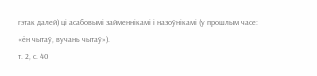гэтак далей) ці асабовымі займеннікамі і назоўнікамі (у прошлым часе: «ён чытаў, вучань чытаў»).
т. 2, с. 40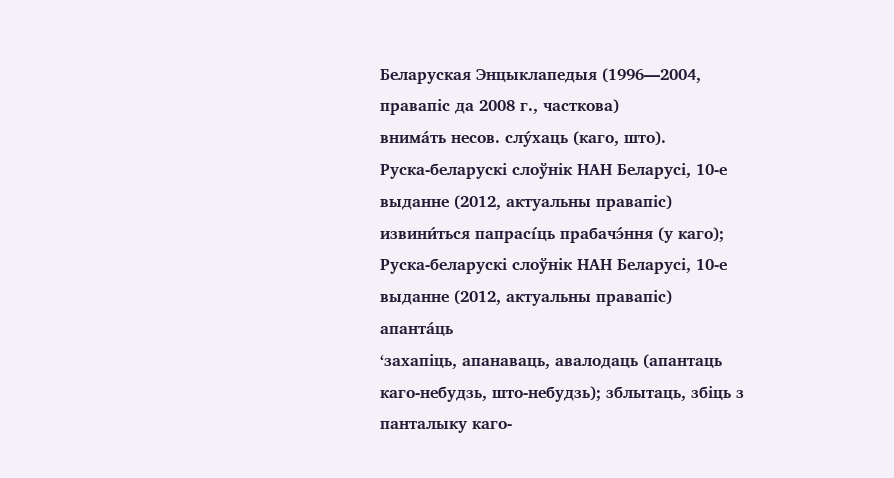Беларуская Энцыклапедыя (1996—2004, правапіс да 2008 г., часткова)
внима́ть несов. слу́хаць (каго, што).
Руска-беларускі слоўнік НАН Беларусі, 10-е выданне (2012, актуальны правапіс)
извини́ться папрасі́ць прабачэ́ння (у каго);
Руска-беларускі слоўнік НАН Беларусі, 10-е выданне (2012, актуальны правапіс)
апанта́ць
‘захапіць, апанаваць, авалодаць (апантаць каго-небудзь, што-небудзь); зблытаць, збіць з панталыку каго-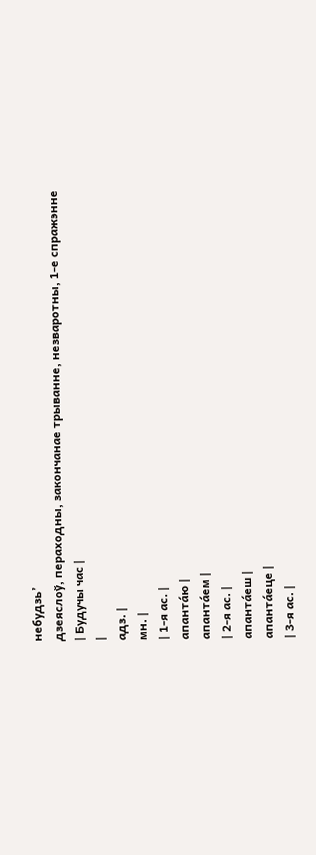небудзь’
дзеяслоў, пераходны, закончанае трыванне, незваротны, 1-е спражэнне
| Будучы час |
|
адз. |
мн. |
| 1-я ас. |
апанта́ю |
апанта́ем |
| 2-я ас. |
апанта́еш |
апанта́еце |
| 3-я ас. |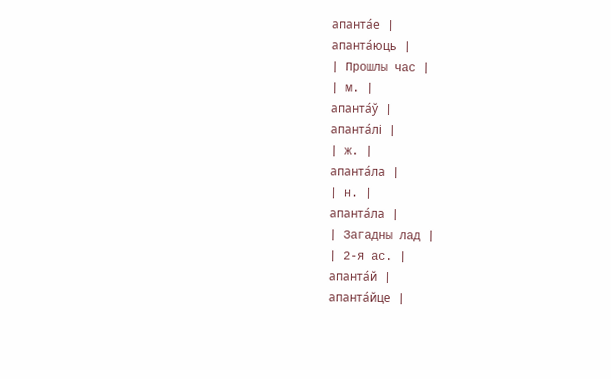апанта́е |
апанта́юць |
| Прошлы час |
| м. |
апанта́ў |
апанта́лі |
| ж. |
апанта́ла |
| н. |
апанта́ла |
| Загадны лад |
| 2-я ас. |
апанта́й |
апанта́йце |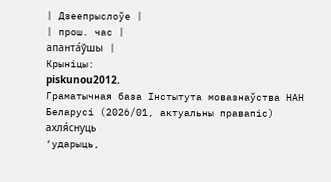| Дзеепрыслоўе |
| прош. час |
апанта́ўшы |
Крыніцы:
piskunou2012.
Граматычная база Інстытута мовазнаўства НАН Беларусі (2026/01, актуальны правапіс)
ахля́снуць
‘ударыць,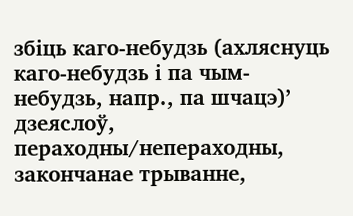збіць каго-небудзь (ахляснуць каго-небудзь і па чым-небудзь, напр., па шчацэ)’
дзеяслоў, пераходны/непераходны, закончанае трыванне,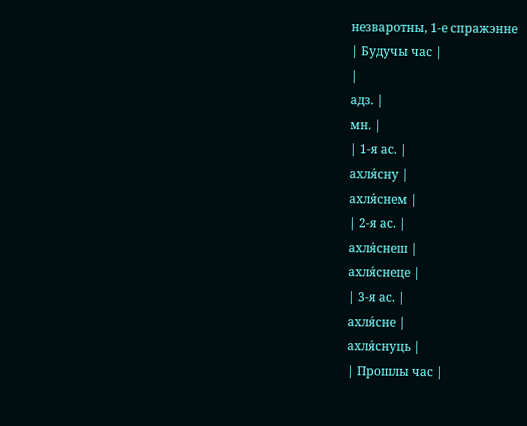незваротны, 1-е спражэнне
| Будучы час |
|
адз. |
мн. |
| 1-я ас. |
ахля́сну |
ахля́снем |
| 2-я ас. |
ахля́снеш |
ахля́снеце |
| 3-я ас. |
ахля́сне |
ахля́снуць |
| Прошлы час |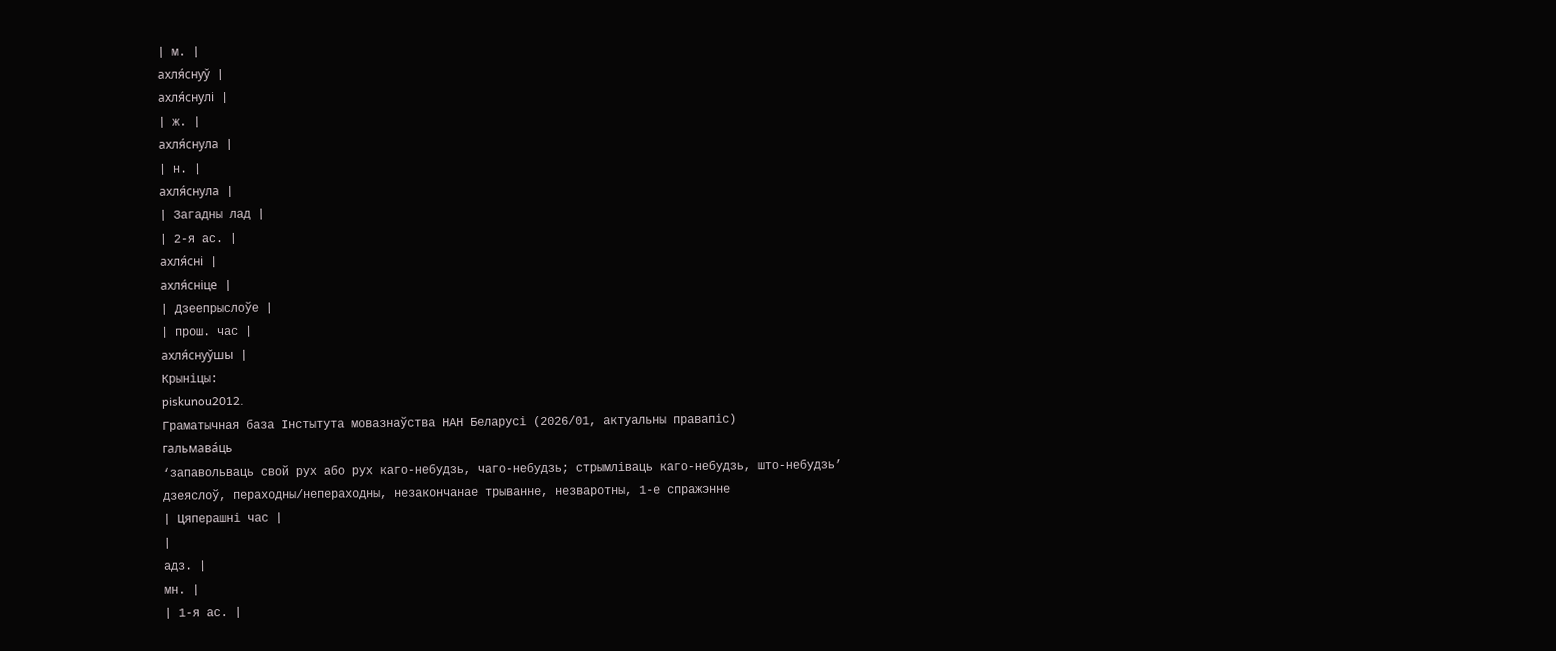| м. |
ахля́снуў |
ахля́снулі |
| ж. |
ахля́снула |
| н. |
ахля́снула |
| Загадны лад |
| 2-я ас. |
ахля́сні |
ахля́сніце |
| Дзеепрыслоўе |
| прош. час |
ахля́снуўшы |
Крыніцы:
piskunou2012.
Граматычная база Інстытута мовазнаўства НАН Беларусі (2026/01, актуальны правапіс)
гальмава́ць
‘запавольваць свой рух або рух каго-небудзь, чаго-небудзь; стрымліваць каго-небудзь, што-небудзь’
дзеяслоў, пераходны/непераходны, незакончанае трыванне, незваротны, 1-е спражэнне
| Цяперашні час |
|
адз. |
мн. |
| 1-я ас. |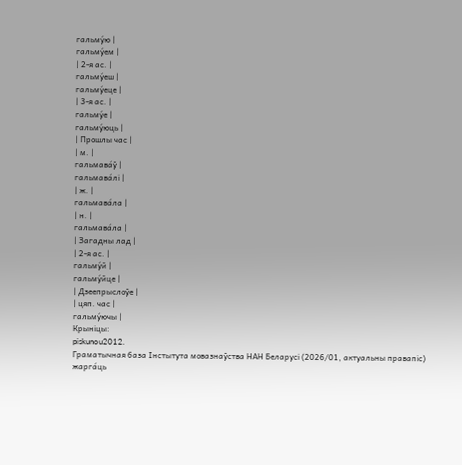гальму́ю |
гальму́ем |
| 2-я ас. |
гальму́еш |
гальму́еце |
| 3-я ас. |
гальму́е |
гальму́юць |
| Прошлы час |
| м. |
гальмава́ў |
гальмава́лі |
| ж. |
гальмава́ла |
| н. |
гальмава́ла |
| Загадны лад |
| 2-я ас. |
гальму́й |
гальму́йце |
| Дзеепрыслоўе |
| цяп. час |
гальму́ючы |
Крыніцы:
piskunou2012.
Граматычная база Інстытута мовазнаўства НАН Беларусі (2026/01, актуальны правапіс)
жарга́ць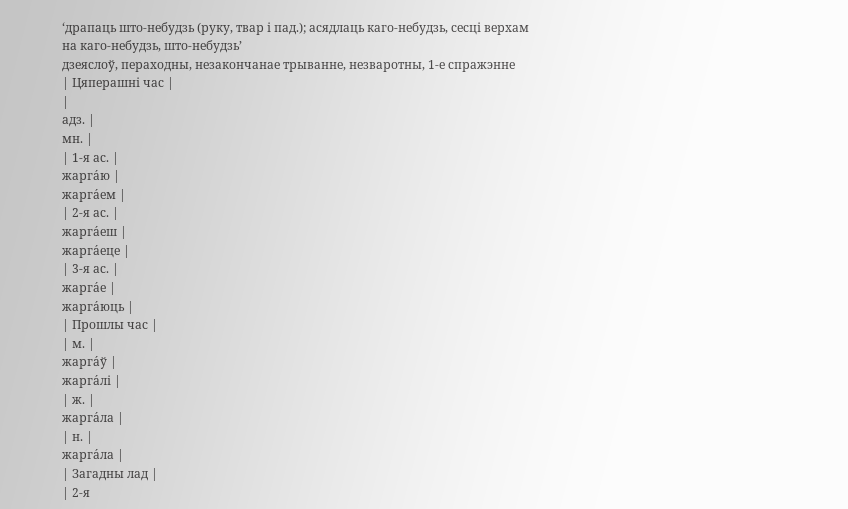‘драпаць што-небудзь (руку, твар і пад.); асядлаць каго-небудзь, сесці верхам на каго-небудзь, што-небудзь’
дзеяслоў, пераходны, незакончанае трыванне, незваротны, 1-е спражэнне
| Цяперашні час |
|
адз. |
мн. |
| 1-я ас. |
жарга́ю |
жарга́ем |
| 2-я ас. |
жарга́еш |
жарга́еце |
| 3-я ас. |
жарга́е |
жарга́юць |
| Прошлы час |
| м. |
жарга́ў |
жарга́лі |
| ж. |
жарга́ла |
| н. |
жарга́ла |
| Загадны лад |
| 2-я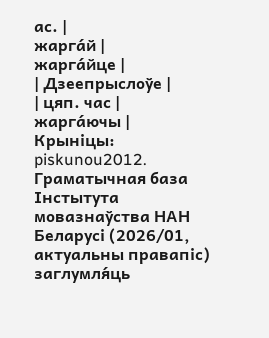ас. |
жарга́й |
жарга́йце |
| Дзеепрыслоўе |
| цяп. час |
жарга́ючы |
Крыніцы:
piskunou2012.
Граматычная база Інстытута мовазнаўства НАН Беларусі (2026/01, актуальны правапіс)
заглумля́ць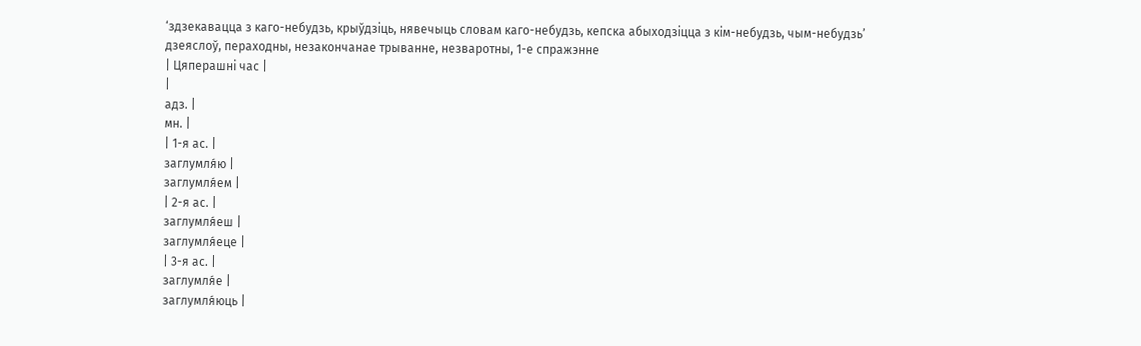‘здзекавацца з каго-небудзь, крыўдзіць, нявечыць словам каго-небудзь, кепска абыходзіцца з кім-небудзь, чым-небудзь’
дзеяслоў, пераходны, незакончанае трыванне, незваротны, 1-е спражэнне
| Цяперашні час |
|
адз. |
мн. |
| 1-я ас. |
заглумля́ю |
заглумля́ем |
| 2-я ас. |
заглумля́еш |
заглумля́еце |
| 3-я ас. |
заглумля́е |
заглумля́юць |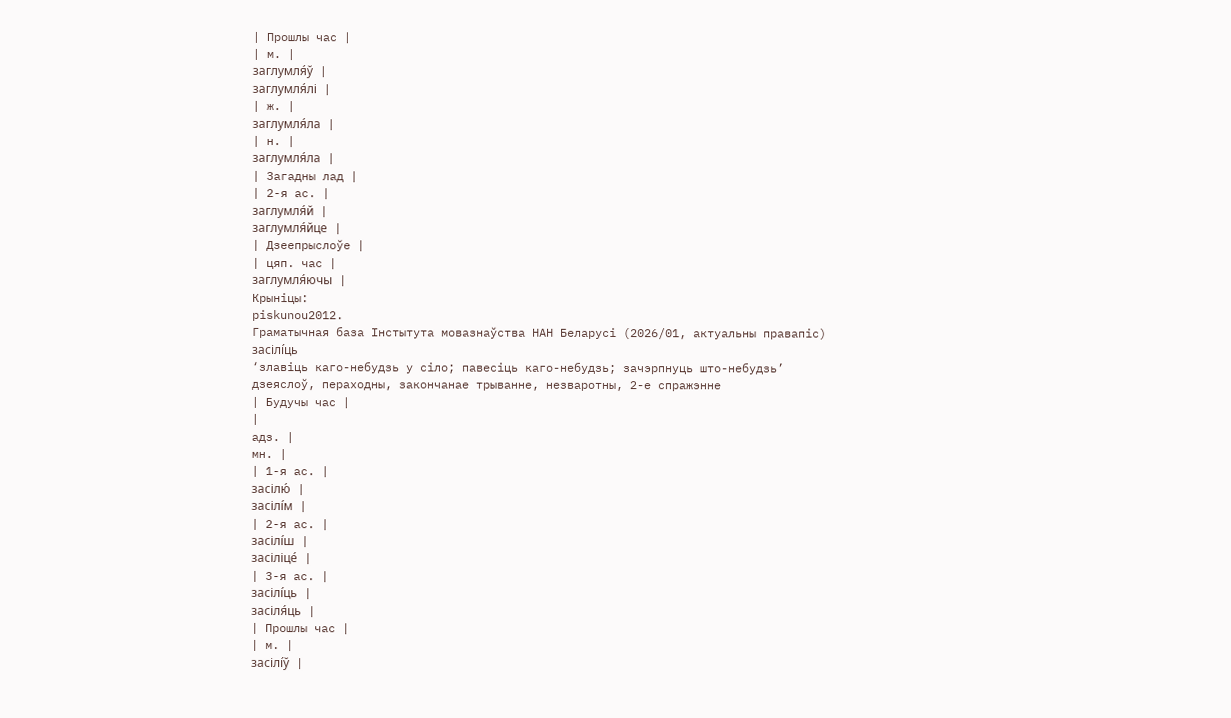| Прошлы час |
| м. |
заглумля́ў |
заглумля́лі |
| ж. |
заглумля́ла |
| н. |
заглумля́ла |
| Загадны лад |
| 2-я ас. |
заглумля́й |
заглумля́йце |
| Дзеепрыслоўе |
| цяп. час |
заглумля́ючы |
Крыніцы:
piskunou2012.
Граматычная база Інстытута мовазнаўства НАН Беларусі (2026/01, актуальны правапіс)
засілі́ць
‘злавіць каго-небудзь у сіло; павесіць каго-небудзь; зачэрпнуць што-небудзь’
дзеяслоў, пераходны, закончанае трыванне, незваротны, 2-е спражэнне
| Будучы час |
|
адз. |
мн. |
| 1-я ас. |
засілю́ |
засілі́м |
| 2-я ас. |
засілі́ш |
засіліце́ |
| 3-я ас. |
засілі́ць |
засіля́ць |
| Прошлы час |
| м. |
засілі́ў |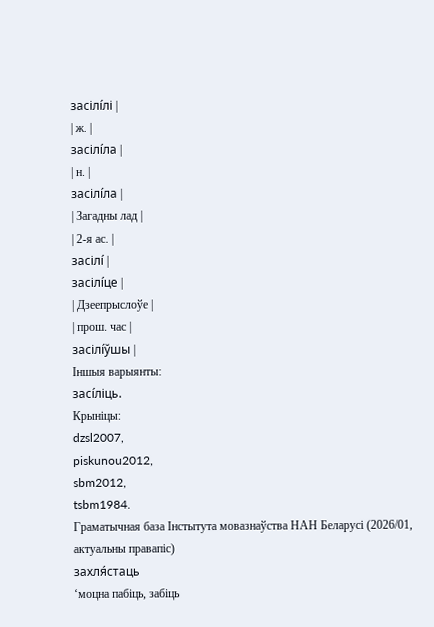засілі́лі |
| ж. |
засілі́ла |
| н. |
засілі́ла |
| Загадны лад |
| 2-я ас. |
засілі́ |
засілі́це |
| Дзеепрыслоўе |
| прош. час |
засілі́ўшы |
Іншыя варыянты:
засі́ліць.
Крыніцы:
dzsl2007,
piskunou2012,
sbm2012,
tsbm1984.
Граматычная база Інстытута мовазнаўства НАН Беларусі (2026/01, актуальны правапіс)
захля́стаць
‘моцна пабіць, забіць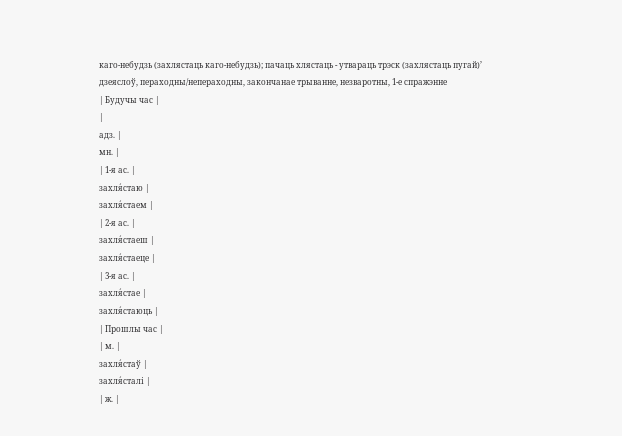каго-небудзь (захлястаць каго-небудзь); пачаць хлястаць - утвараць трэск (захлястаць пугай)’
дзеяслоў, пераходны/непераходны, закончанае трыванне, незваротны, 1-е спражэнне
| Будучы час |
|
адз. |
мн. |
| 1-я ас. |
захля́стаю |
захля́стаем |
| 2-я ас. |
захля́стаеш |
захля́стаеце |
| 3-я ас. |
захля́стае |
захля́стаюць |
| Прошлы час |
| м. |
захля́стаў |
захля́сталі |
| ж. |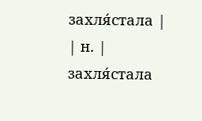захля́стала |
| н. |
захля́стала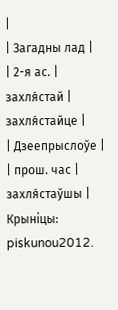|
| Загадны лад |
| 2-я ас. |
захля́стай |
захля́стайце |
| Дзеепрыслоўе |
| прош. час |
захля́стаўшы |
Крыніцы:
piskunou2012.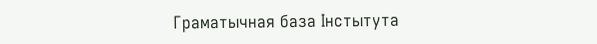Граматычная база Інстытута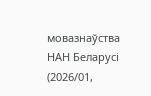мовазнаўства НАН Беларусі (2026/01,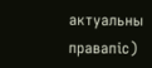актуальны правапіс)